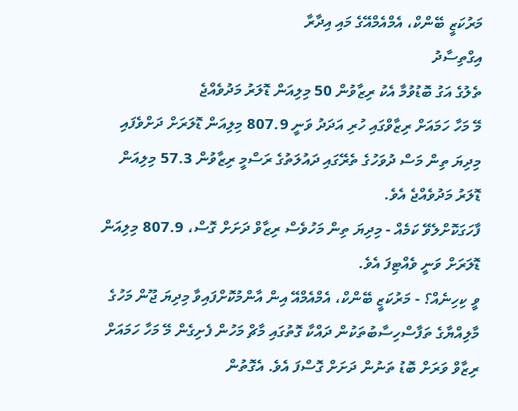މަރުކަޒީ ބޭންކް، އެމްއެމްއޭގެ މައި އިދާރާ
އިގްތިސާދު
ތެލުގެ އަގު ބޮޑުވުމާ އެކު ރިޒާވުން 50 މިލިއަން ޑޮލަރު މަދުވެއްޖެ
މޭ މަހާ ހަމައަށް ރިޒާވްގައި ހުރި އަދަދު ވަނީ 807.9 މިލިއަން ޑޮލަރަށް ދަށްވެފައި
މިދިޔަ ތިން މަސް ދުވަހުގެ ތެރޭގައި ދައުލަތުގެ ރަސްމީ ރިޒާވުން 57.3 މިލިއަން ޑޮލަރު މަދުވެއްޖެ އެވެ.
ފާހަގަކޮށްލެވޭ ކަމެއް - މިދިޔަ ތިން މަހުވެސް ރިޒާވް ދަށަށް ގޮސް، 807.9 މިލިއަން ޑޮލަރަށް ވަނީ ވެއްޓިފަ އެވެ.
ވީ ކިހިނެއް؟ - މަރުކަޒީ ބޭންކް، އެމްއެމްއޭ އިން އާންމުކޮށްފައިވާ މިދިޔަ ޖޫން މަހުގެ މާލިއްޔާގެ ތަފާސްހިސާބުތަކުން ދައްކާ ގޮތުގައި މާޗް މަހުން ފެށިގެން މޭ މަހާ ހަމައަށް ރިޒާވް ވަރަށް ބޮޑު ތަނުން ދަށަށް ގޮސްފަ އެވެ. އެގޮތުން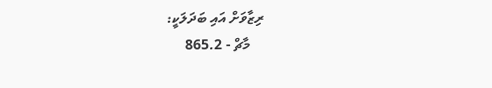ރިޒާވަށް އައި ބަދަލަކީ:
    މާޗް - 865.2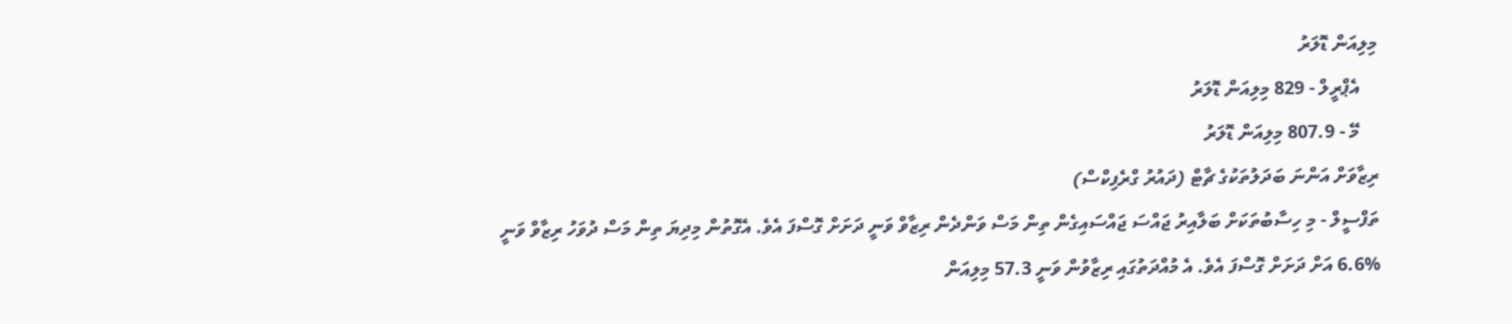މިލިއަން ޑޮލަރު
    އެޕްރީލް - 829 މިލިއަން ޑޮލަރު
    މޭ - 807.9 މިލިއަން ޑޮލަރު
ރިޒާވަށް އަންނަ ބަދަލުތަކުގެ ޗާޓް (ދައުރު ގްރެފިކްސް)
ތަފްސީލް - މި ހިސާބުތަކަށް ބަލާއިރު ޖައްސަ ޖައްސައިގެން ތިން މަސް ވަންދެން ރިޒާވް ވަނީ ދަށަށް ގޮސްފަ އެވެ. އެގޮތުން މިދިޔަ ތިން މަސް ދުވަހު ރިޒާވް ވަނީ %6.6 އަށް ދަށަށް ގޮސްފަ އެވެ. އެ މުއްދަތުގައި ރިޒާވުން ވަނީ 57.3 މިލިއަން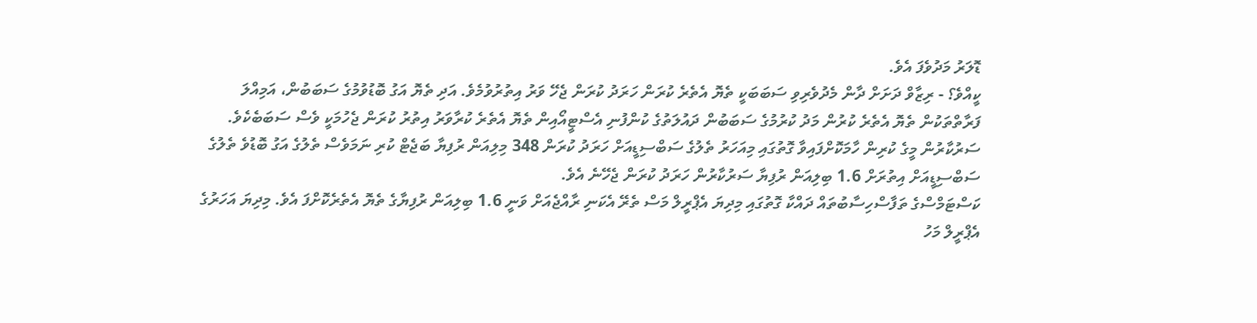ޑޮލަރު މަދުވެފަ އެވެ.
ކީއްވެ؟ - ރިޒާވް ދަށަށް ދާން މެދުވެރިވި ސަބަބަކީ ތެޔޮ އެތެރެ ކުރަން ހަރަދު ކުރަން ޖެހޭ ވަރު އިތުރުވުމެވެ. އަދި ތެޔޮ އަގު ބޮޑުވުމުގެ ސަބަބުން، އަމިއްލަ ފަރާތްތަކުން ތެޔޮ އެތެރެ ކުރުން މަދު ކުރުމުގެ ސަބަބުން ދައުލަތުގެ ކުންފުނި އެސްޓީއޯއިން ތެޔޮ އެތެރެ ކުރާވަރު އިތުރު ކުރަން ޖެހުމަކީ ވެސް ސަބަބެކެވެ.
ސަރުކާރުން މީގެ ކުރިން ހާމަކޮށްފައިވާ ގޮތުގައި މިއަހަރު ތެލުގެ ސަބްސިޑީއަށް ހަރަދު ކުރަން 348 މިލިއަން ރުފިޔާ ބަޖެޓް ކުރި ނަމަވެސް ތެލުގެ އަގު ބޮޑުވެ ތެލުގެ ސަބްސިޑީއަށް އިތުރަށް 1.6 ބިލިއަން ރުފިޔާ ސަރުކާރުން ހަރަދު ކުރަން ޖެހޭނެ އެވެ.
ކަސްޓަމްސްގެ ތަފާސްހިސާބުތައް ދައްކާ ގޮތުގައި މިދިޔަ އެޕްރީލް މަސް ތެރޭ އެކަނި ރާއްޖެއަށް ވަނީ 1.6 ބިލިއަން ރުފިޔާގެ ތެޔޮ އެތެރެކޮށްފަ އެވެ. މިދިޔަ އަހަރުގެ އެޕްރީލް މަހު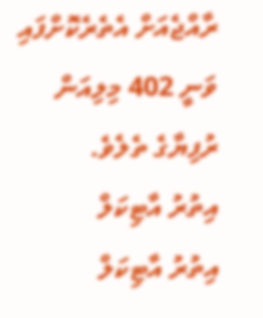ރާއްޖެއަށް އެތެރެކޮށްފައި ވަނީ 402 މިލިއަން ރުފިޔާގެ ތެލެވެ.
އިތުރު އާޓިކަލް
އިތުރު އާޓިކަލް